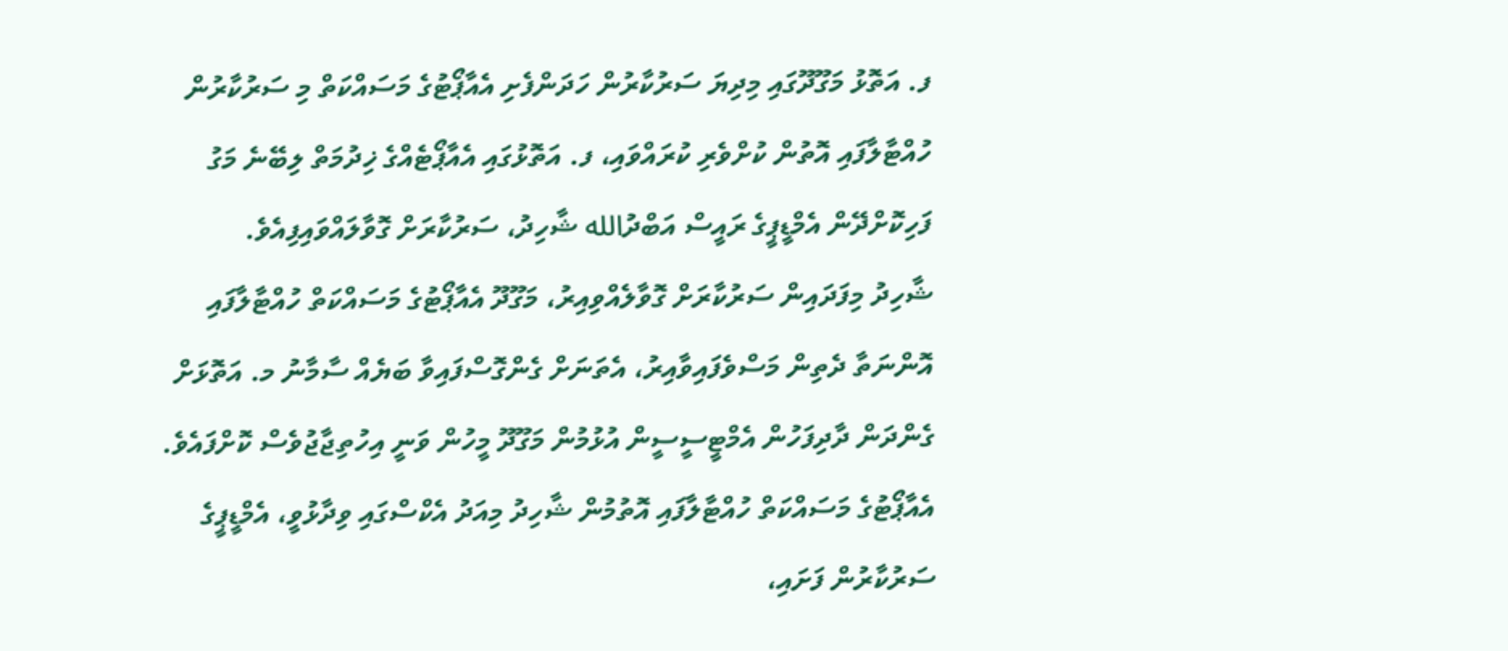ފ. އަތޮޅު މަގޫދޫގައި މިދިޔަ ސަރުކާރުން ހަދަންފެށި އެއާޕޯޓުގެ މަސައްކަތް މި ސަރުކާރުން ހުއްޓާލާފައި އޮތުން ކުށްވެރި ކުރައްވައި، ފ. އަތޮޅުގައި އެއާޕޯޓެއްގެ ޚިދުމަތް ލިބޭނެ މަގު ފަހިކޮށްދޭން އެމްޑީޕީގެ ރައީސް އަބްދުالله ޝާހިދު، ސަރުކާރަށް ގޮވާލައްވައިފިއެވެ.
ޝާހިދު މިފަދައިން ސަރުކާރަށް ގޮވާލެއްވިއިރު، މަގޫދޫ އެއާޕޯޓުގެ މަސައްކަތް ހުއްޓާލާފައި އޮންނަތާ ދެތިން މަސްވެފައިވާއިރު، އެތަނަށް ގެންގޮސްފައިވާ ބަޔެއް ސާމާނު މ. އަތޮޅަށް ގެންދަން ދާދިފަހުން އެމްޓީސީސީން އުޅުމުން މަގޫދޫ މީހުން ވަނީ އިހުތިޖާޖުވެސް ކޮށްފައެވެ.
އެއާޕޯޓުގެ މަސައްކަތް ހުއްޓާލާފައި އޮތުމުން ޝާހިދު މިއަދު އެކްސްގައި ވިދާޅުވީ، އެމްޑީޕީގެ ސަރުކާރުން ފަށައި،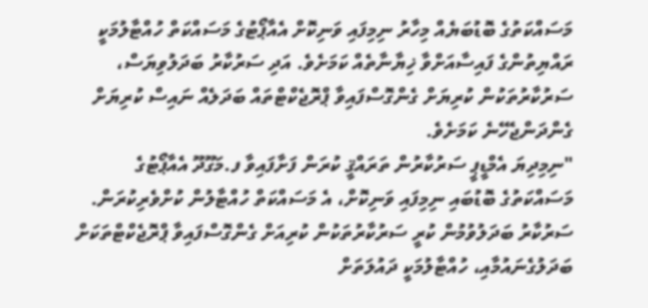މަސައްކަތުގެ ބޮޑުބަޔެއް މިހާރު ނިމިފައި ވަނިކޮށް އެއާޕޯޓުގެ މަސައްކަތް ހުއްޓާލުމަކީ ރައްޔިތުންގެ ފައިސާއަށްވާ ޚިޔާނާތެއް ކަމަށެވެ. އަދި ސަރުކާރު ބަދަލުވިޔަސް، ސަރުކާރުތަކުން ކުރިޔަށް ގެންގޮސްފައިވާ ޕްރޮޖެކްޓްތައް ބަދަލެއް ނައިސް ކުރިޔަށް ގެންދަންޖެހޭނެ ކަމަށެވެ.
"ނިމިދިޔަ އެމްޑީޕީ ސަރުކާރުން ތަރައްޤީ ކުރަން ފަށާފައިވާ ފ.މަގޫދޫ އެއާޕޯޓުގެ މަސައްކަތުގެ ބޮޑުބައި ނިމިފައި ވަނިކޮށް، އެ މަސައްކަތް ހުއްޓާލުން ކުށްވެރިކުރަން. ސަރުކާރު ބަދަލުވުމުން ކުރީ ސަރުކާރުތަކުން ކުރިއަށް ގެންގޮސްފައިވާ ޕްރޮޖެކްޓްތަކަށް ބަދަލުގެނައުމާއި، ހުއްޓާލުމަކީ ދައުލަތަށް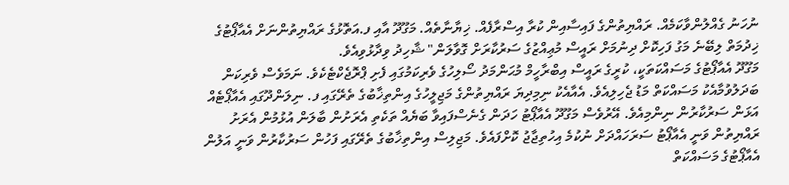ނުހަނު ގެއްލުންވާކަމެއް. ރައްޔިތުންގެ ފައިސާއިން ކުރާ އިސްރާފެއް. ޚިޔާނާތެއް. މަގޫދޫ އާއި ފ.އަތޮޅުގެ ރައްޔިތުންނަށް އެއާޕޯޓުގެ ޚިދުމަތް ލިބޭނެ މަގު ފަހިކޮށް ދިނުމަށް ރައީސް މުޢިއްޒުގެ ސަރުކާރަށް ގޮވާލަން" ޝާހިދު ވިދާޅުވިއެވެ.
މަގޫދޫ އެއާޕޯޓުގެ މަސައްކަތަކީ، ކުރީގެ ރައީސް އިބްރާހީމް މުޙަންމަދު ސޯލިހުގެ ވެރިކަމުގައި ފެށި ޕްރޮޖެކްޓެކެވެ. ނަމަވެސް ވެރިކަން ބަދަލުވުމާއެކު މަސައްކަތް މަޑު ޖެހިލިއެވެ. އެއާއެކު ނިމިދިޔަ ރައްޔިތުންގެ މަޖިލީހުގެ އިންތިޚާބުގެ ތެރޭގައި ފ. ނިލަންދޫގައި އެއާޕޯޓެއް އަޅަން ސަރުކާރުން ނިންމިއެވެ. އޭރުވެސް މަގޫދޫ އެއާޕޯޓު ހަދަން ގެނެސްފައިވާ ބަޔެއް ތަކެތި އެރަށުން ބާލަން އުޅުމުން އެރަށު ރައްޔިތުން ވަނީ އެއާޕޯޓު ސަރަހައްދަށް ނުކުމެ އިހުތިޖާޖު ކޮށްފައެވެ. މަޖިލިސް އިންތިޚާބުގެ ތެރޭގައި ފަހުން ސަރުކާރުން ވަނީ އަލުން އެއާޕޯޓުގެ މަސައްކަތް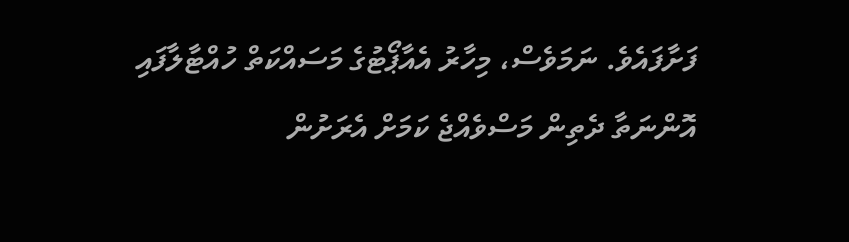ފަށާފައެވެ. ނަމަވެސް، މިހާރު އެއާޕޯޓުގެ މަސައްކަތް ހުއްޓާލާފައި އޮންނަތާ ދެތިން މަސްވެއްޖެ ކަމަށް އެރަށުން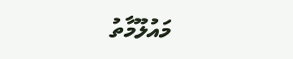މައުލޫމާތު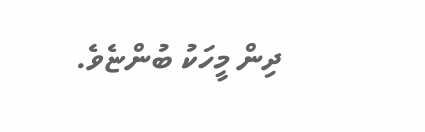ދިން މީހަކު ބުންޏެވެ.